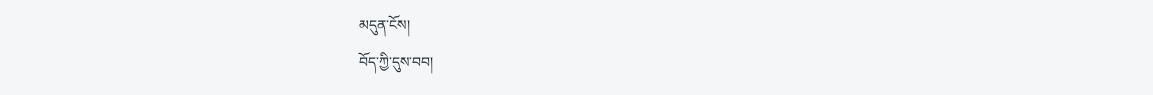མདུན་ངོས།
བོད་ཀྱི་དུས་བབ།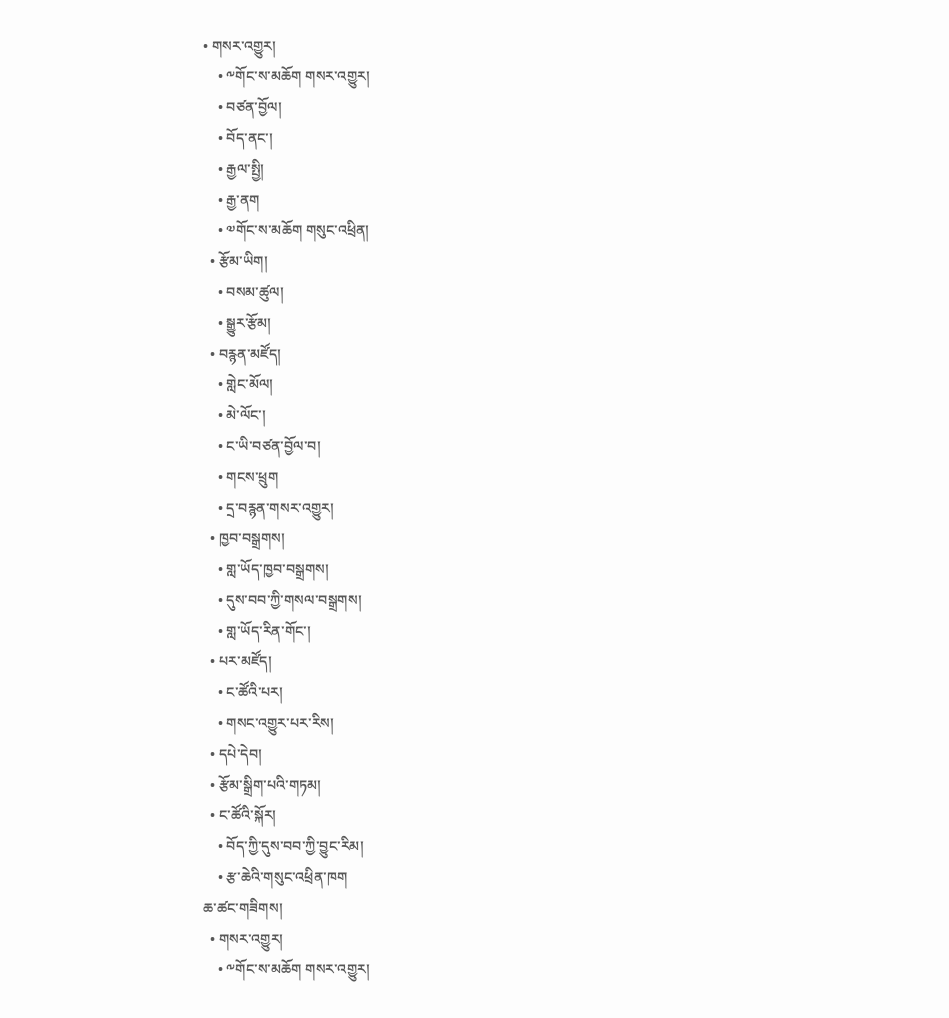• གསར་འགྱུར།
    • ༸གོང་ས་མཆོག གསར་འགྱུར།
    • བཙན་བྱོལ།
    • བོད་ནང་།
    • རྒྱལ་སྤྱི།
    • རྒྱ་ནག
    • ༧གོང་ས་མཆོག གསུང་འཕྲིན།
  • རྩོམ་ཡིག།
    • བསམ་ཚུལ།
    • སྒྱུར་རྩོམ།
  • བརྙན་མཛོད།
    • གླེང་མོལ།
    • མེ་ལོང་།
    • ང་ཡི་བཙན་བྱོལ་བ།
    • གངས་ཕྲུག
    • དྲ་བརྙན་གསར་འགྱུར།
  • ཁྱབ་བསྒྲགས།
    • གླ་ཡོད་ཁྱབ་བསྒྲགས།
    • དུས་བབ་ཀྱི་གསལ་བསྒྲགས།
    • གླ་ཡོད་རིན་གོང་།
  • པར་མཛོད།
    • ང་ཚོའི་པར།
    • གསང་འགྱུར་པར་རིས།
  • དཔེ་དེབ།
  • རྩོམ་སྒྲིག་པའི་གཏམ།
  • ང་ཚོའི་སྐོར།
    • བོད་ཀྱི་དུས་བབ་ཀྱི་བྱུང་རིམ།
    • རྩ་ཆེའི་གསུང་འཕྲིན་ཁག
ཆ་ཚང་གཟིགས།
  • གསར་འགྱུར།
    • ༸གོང་ས་མཆོག གསར་འགྱུར།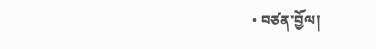• བཙན་བྱོལ།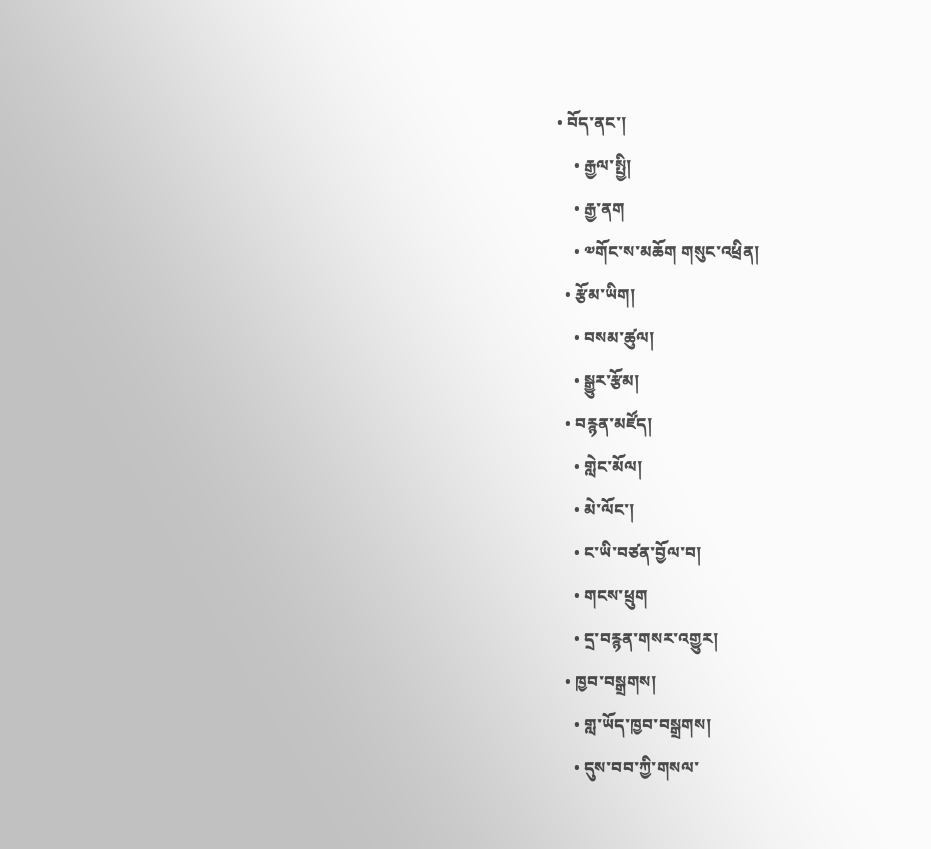• བོད་ནང་།
    • རྒྱལ་སྤྱི།
    • རྒྱ་ནག
    • ༧གོང་ས་མཆོག གསུང་འཕྲིན།
  • རྩོམ་ཡིག།
    • བསམ་ཚུལ།
    • སྒྱུར་རྩོམ།
  • བརྙན་མཛོད།
    • གླེང་མོལ།
    • མེ་ལོང་།
    • ང་ཡི་བཙན་བྱོལ་བ།
    • གངས་ཕྲུག
    • དྲ་བརྙན་གསར་འགྱུར།
  • ཁྱབ་བསྒྲགས།
    • གླ་ཡོད་ཁྱབ་བསྒྲགས།
    • དུས་བབ་ཀྱི་གསལ་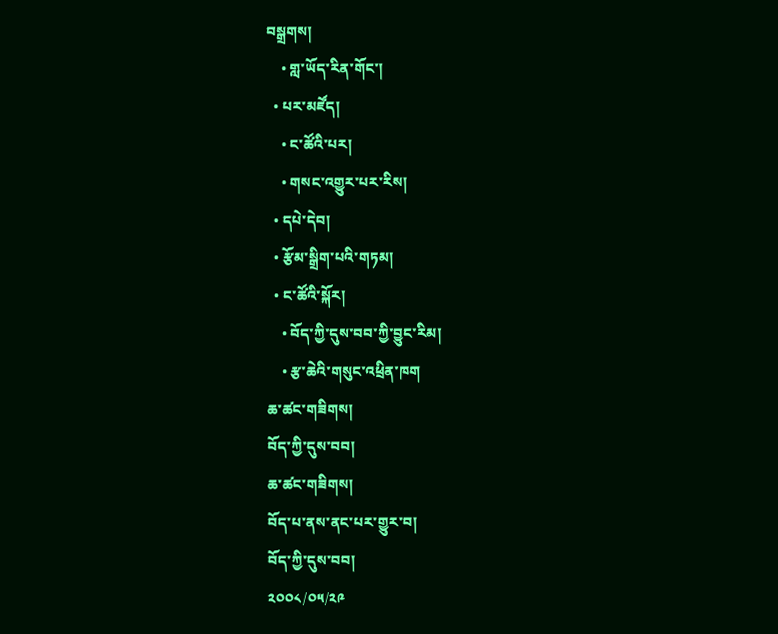བསྒྲགས།
    • གླ་ཡོད་རིན་གོང་།
  • པར་མཛོད།
    • ང་ཚོའི་པར།
    • གསང་འགྱུར་པར་རིས།
  • དཔེ་དེབ།
  • རྩོམ་སྒྲིག་པའི་གཏམ།
  • ང་ཚོའི་སྐོར།
    • བོད་ཀྱི་དུས་བབ་ཀྱི་བྱུང་རིམ།
    • རྩ་ཆེའི་གསུང་འཕྲིན་ཁག
ཆ་ཚང་གཟིགས།
བོད་ཀྱི་དུས་བབ།
ཆ་ཚང་གཟིགས།
བོད་པ་ནས་ནང་པར་གྱུར་བ།
བོད་ཀྱི་དུས་བབ།
༢༠༠༨/༠༥/༢༩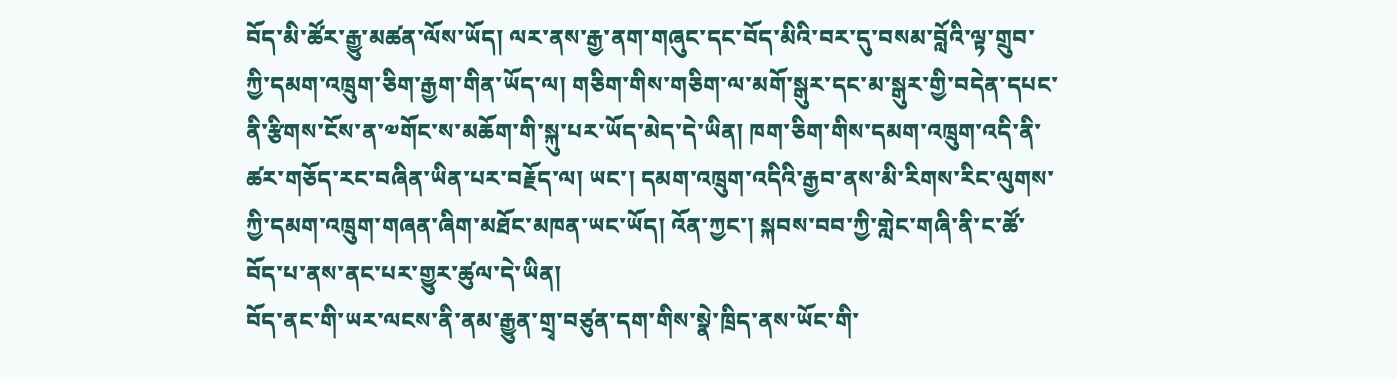བོད་མི་ཚོར་རྒྱུ་མཚན་ལོས་ཡོད། ལར་ནས་རྒྱ་ནག་གཞུང་དང་བོད་མིའི་བར་དུ་བསམ་བློའི་ལྟ་གྲུབ་ཀྱི་དམག་འཁྲུག་ཅིག་རྒྱག་གིན་ཡོད་ལ། གཅིག་གིས་གཅིག་ལ་མགོ་སྒུར་དང་མ་སྒུར་གྱི་བདེན་དཔང་ནི་རྩིགས་ངོས་ན་༧གོང་ས་མཆོག་གི་སྐུ་པར་ཡོད་མེད་དེ་ཡིན། ཁག་ཅིག་གིས་དམག་འཁྲུག་འདི་ནི་ཚར་གཅོད་རང་བཞིན་ཡིན་པར་བརྗོད་ལ། ཡང་། དམག་འཁྲུག་འདིའི་རྒྱབ་ནས་མི་རིགས་རིང་ལུགས་ཀྱི་དམག་འཁྲུག་གཞན་ཞིག་མཐོང་མཁན་ཡང་ཡོད། འོན་ཀྱང་། སྐབས་བབ་ཀྱི་གླེང་གཞི་ནི་ང་ཚོ་བོད་པ་ནས་ནང་པར་གྱུར་ཚུལ་དེ་ཡིན།
བོད་ནང་གི་ཡར་ལངས་ནི་ནམ་རྒྱུན་གྲྭ་བཙུན་དག་གིས་སྣེ་ཁྲིད་ནས་ཡོང་གི་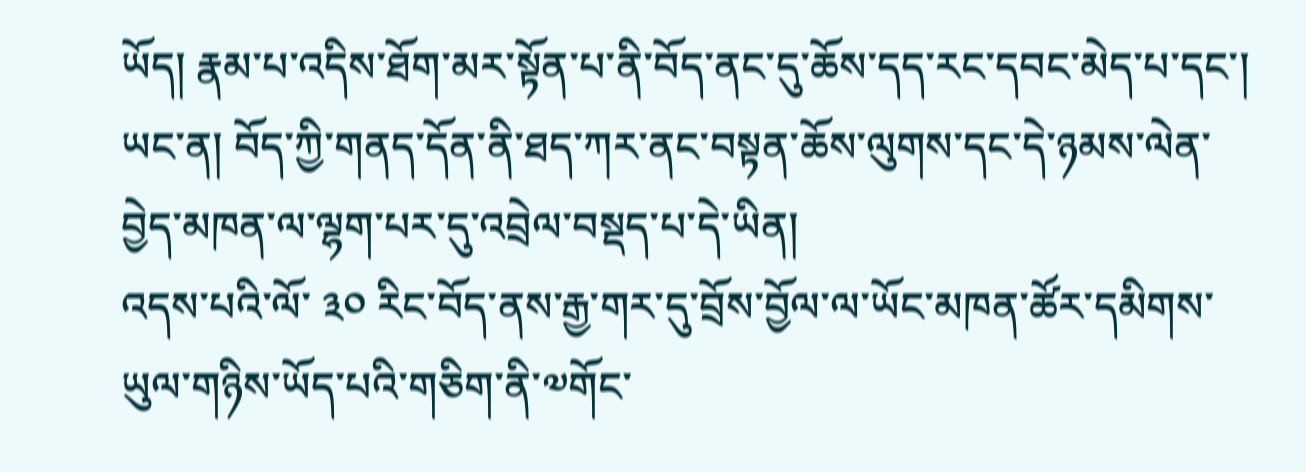ཡོད། རྣམ་པ་འདིས་ཐོག་མར་སྟོན་པ་ནི་བོད་ནང་དུ་ཆོས་དད་རང་དབང་མེད་པ་དང་། ཡང་ན། བོད་ཀྱི་གནད་དོན་ནི་ཐད་ཀར་ནང་བསྟན་ཆོས་ལུགས་དང་དེ་ཉམས་ལེན་བྱེད་མཁན་ལ་ལྷག་པར་དུ་འབྲེལ་བསྡད་པ་དེ་ཡིན།
འདས་པའི་ལོ་ ༣༠ རིང་བོད་ནས་རྒྱ་གར་དུ་བྲོས་བྱོལ་ལ་ཡོང་མཁན་ཚོར་དམིགས་ཡུལ་གཉིས་ཡོད་པའི་གཅིག་ནི་༧གོང་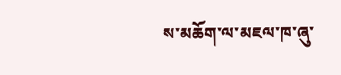ས་མཆོག་ལ་མཇལ་ཁ་ཞུ་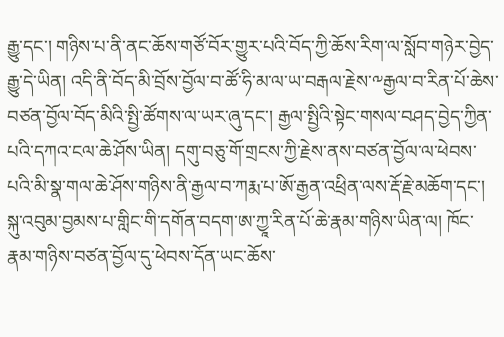རྒྱུ་དང་། གཉིས་པ་ནི་ནང་ཆོས་གཙོ་བོར་གྱུར་པའི་བོད་ཀྱི་ཆོས་རིག་ལ་སློབ་གཉེར་བྱེད་རྒྱུ་དེ་ཡིན། འདི་ནི་བོད་མི་བྲོས་བྱོལ་བ་ཚོ་ཧི་མ་ལ་ཡ་བརྒལ་རྗེས་༸རྒྱལ་བ་རིན་པོ་ཆེས་བཙན་བྱོལ་བོད་མིའི་སྤྱི་ཚོགས་ལ་ཡར་ཞུ་དང་། རྒྱལ་སྤྱིའི་སྟེང་གསལ་བཤད་བྱེད་ཀྱིན་པའི་དཀའ་ངལ་ཆེ་ཤོས་ཡིན། དགུ་བཅུ་གོ་གྲངས་ཀྱི་རྗེས་ནས་བཙན་བྱོལ་ལ་ཕེབས་པའི་མི་སྣ་གལ་ཆེ་ཤོས་གཉིས་ནི་རྒྱལ་བ་ཀརྨ་པ་ཨོ་རྒྱན་འཕྲིན་ལས་རྡོ་རྗེ་མཆོག་དང་། སྐུ་འབུམ་བྱམས་པ་གླིང་གི་དགོན་བདག་ཨ་ཀྱཱ་རིན་པོ་ཆེ་རྣམ་གཉིས་ཡིན་ལ། ཁོང་རྣམ་གཉིས་བཙན་བྱོལ་དུ་ཕེབས་དོན་ཡང་ཆོས་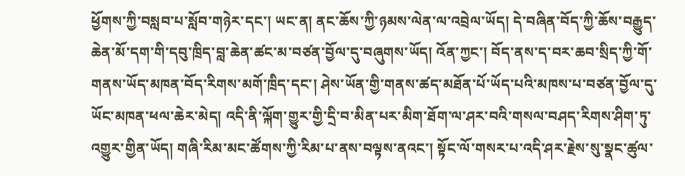ཕྱོགས་ཀྱི་བསླབ་པ་སློབ་གཉེར་དང་། ཡང་ན། ནང་ཆོས་ཀྱི་ཉམས་ལེན་ལ་འབྲེལ་ཡོད། དེ་བཞིན་བོད་ཀྱི་ཆོས་བརྒྱུད་ཆེན་མོ་དག་གི་དབུ་ཁྲིད་བླ་ཆེན་ཚང་མ་བཙན་བྱོལ་དུ་བཞུགས་ཡོད། འོན་ཀྱང་། བོད་ནས་ད་བར་ཆབ་སྲིད་ཀྱི་གོ་གནས་ཡོད་མཁན་བོད་རིགས་མགོ་ཁྲིད་དང་། ཤེས་ཡོན་གྱི་གནས་ཚད་མཐོན་པོ་ཡོད་པའི་མཁས་པ་བཙན་བྱོལ་དུ་ཡོང་མཁན་ཕལ་ཆེར་མེད། འདི་ནི་ལྐོག་གྱུར་གྱི་དྲི་བ་མིན་པར་མིག་ཐོག་ལ་ཤར་བའི་གསལ་བཤད་རིགས་ཤིག་ཏུ་འགྱུར་གྱིན་ཡོད། གཞི་རིམ་མང་ཚོགས་ཀྱི་རིམ་པ་ནས་བལྟས་ནའང་། སྟོང་ལོ་གསར་པ་འདི་ཤར་རྗེས་སུ་སྣང་ཚུལ་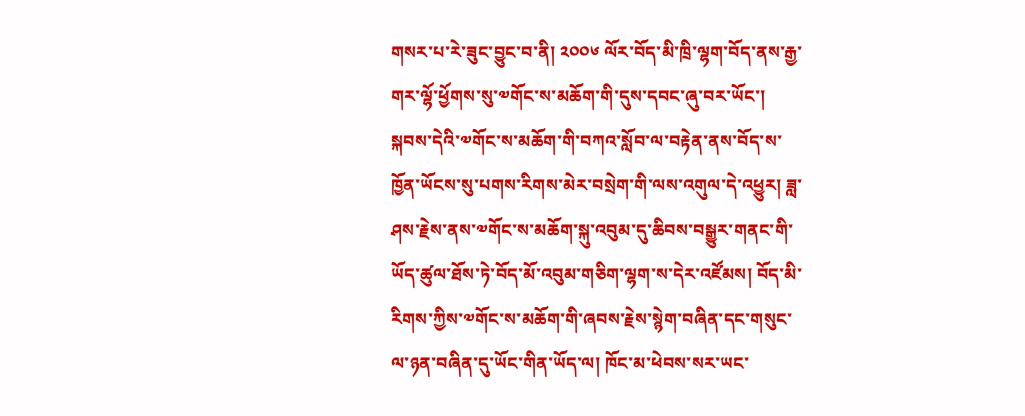གསར་པ་རེ་ཟུང་བྱུང་བ་ནི། ༢༠༠༦ ལོར་བོད་མི་ཁྲི་ལྷག་བོད་ནས་རྒྱ་གར་ལྷོ་ཕྱོགས་སུ་༧གོང་ས་མཆོག་གི་དུས་དབང་ཞུ་བར་ཡོང་། སྐབས་དེའི་༧གོང་ས་མཆོག་གི་བཀའ་སློབ་ལ་བརྟེན་ནས་བོད་ས་ཁྱོན་ཡོངས་སུ་པགས་རིགས་མེར་བསྲེག་གི་ལས་འགུལ་དེ་འཕྱུར། ཟླ་ཤས་རྗེས་ནས་༧གོང་ས་མཆོག་སྐུ་འབུམ་དུ་ཆིབས་བསྒྱུར་གནང་གི་ཡོད་ཚུལ་ཐོས་ཏེ་བོད་མོ་འབུམ་གཅིག་ལྷག་ས་དེར་འཛོམས། བོད་མི་རིགས་ཀྱིས་༧གོང་ས་མཆོག་གི་ཞབས་རྗེས་སྙེག་བཞིན་དང་གསུང་ལ་ཉན་བཞིན་དུ་ཡོང་གིན་ཡོད་ལ། ཁོང་མ་ཕེབས་སར་ཡང་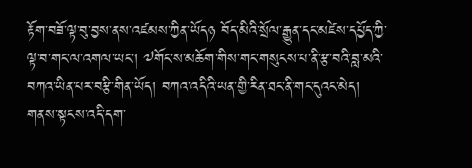རྟོག་བཟོ་ལྟ་བུ་བྱས་ནས་འཛམས་ཀྱིན་ཡོདཉ བོད་མིའི་སྲོལ་རྒྱུན་དང་མཛེས་དཔྱོད་ཀྱི་ལྟ་བ་གང་ལ་འགལ་ཡང་། ༧གོང་ས་མཆོག་གིས་གང་གསུངས་པ་ནི་རྩ་བའི་བླ་མའི་བཀའ་ཡིན་པར་བརྩི་གིན་ཡོད། བཀའ་འདིའི་ཡན་གྱི་རིན་ཐང་ནི་གང་དུའང་མེད།
གནས་སྟངས་འདི་དག་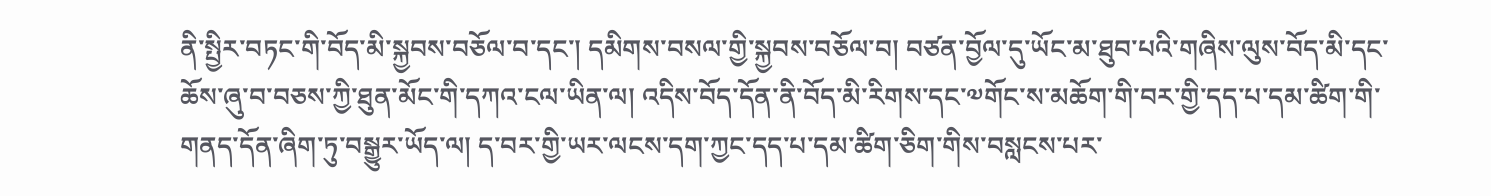ནི་སྤྱིར་བཏང་གི་བོད་མི་སྐྱབས་བཅོལ་བ་དང་། དམིགས་བསལ་གྱི་སྐྱབས་བཅོལ་བ། བཙན་བྱོལ་དུ་ཡོང་མ་ཐུབ་པའི་གཞིས་ལུས་བོད་མི་དང་ཆོས་ཞུ་བ་བཅས་ཀྱི་ཐུན་མོང་གི་དཀའ་ངལ་ཡིན་ལ། འདིས་བོད་དོན་ནི་བོད་མི་རིགས་དང་༧གོང་ས་མཆོག་གི་བར་གྱི་དད་པ་དམ་ཚིག་གི་གནད་དོན་ཞིག་ཏུ་བསྒྱུར་ཡོད་ལ། ད་བར་གྱི་ཡར་ལངས་དག་ཀྱང་དད་པ་དམ་ཚིག་ཅིག་གིས་བསླངས་པར་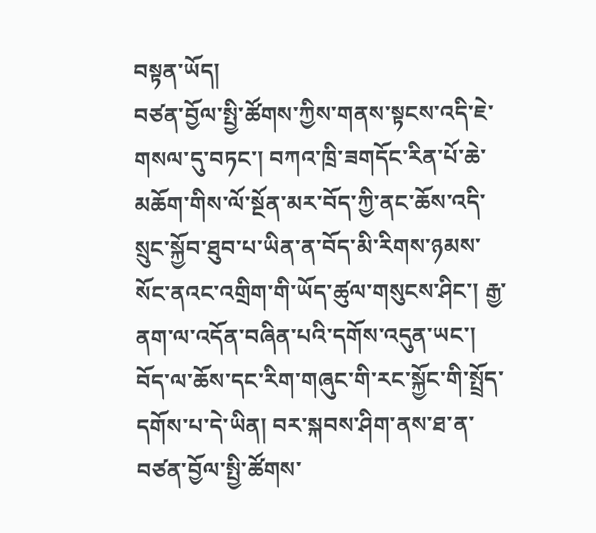བསྟན་ཡོད།
བཙན་བྱོལ་སྤྱི་ཚོགས་ཀྱིས་གནས་སྟངས་འདི་ཇེ་གསལ་དུ་བཏང་། བཀའ་ཁྲི་ཟགདོང་རིན་པོ་ཆེ་མཆོག་གིས་ལོ་སྔོན་མར་བོད་ཀྱི་ནང་ཆོས་འདི་སྲུང་སྐྱོབ་ཐུབ་པ་ཡིན་ན་བོད་མི་རིགས་ཉམས་སོང་ནའང་འགྲིག་གི་ཡོད་ཚུལ་གསུངས་ཤིང་། རྒྱ་ནག་ལ་འདོན་བཞིན་པའི་དགོས་འདུན་ཡང་། བོད་ལ་ཆོས་དང་རིག་གཞུང་གི་རང་སྐྱོང་གི་སྤྲོད་དགོས་པ་དེ་ཡིན། བར་སྐབས་ཤིག་ནས་ཐ་ན་བཙན་བྱོལ་སྤྱི་ཚོགས་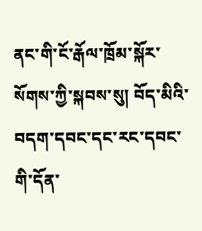ནང་གི་ངོ་རྒོལ་ཁྲོམ་སྐོར་སོགས་ཀྱི་སྐབས་སུ། བོད་མིའི་བདག་དབང་དང་རང་དབང་གི་དོན་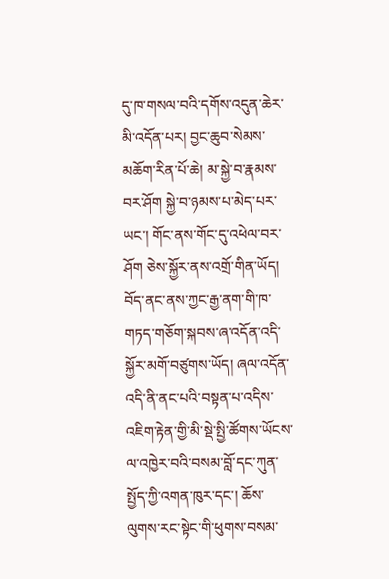དུ་ཁ་གསལ་བའི་དགོས་འདུན་ཆེར་མི་འདོན་པར། བྱང་ཆུབ་སེམས་མཆོག་རིན་པོ་ཆེ། མ་སྐྱེ་བ་རྣམས་བར་ཤོག སྐྱེ་བ་ཉམས་པ་མེད་པར་ཡང་། གོང་ནས་གོང་དུ་འཕེལ་བར་ཤོག ཅེས་སྐྱོར་ནས་འགྲོ་གིན་ཡོད། བོད་ནང་ནས་ཀྱང་རྒྱ་ནག་གི་ཁ་གཏད་གཅོག་སྐབས་ཞ་འདོན་འདི་སྐྱོར་མགོ་བཙུགས་ཡོད། ཞལ་འདོན་འདི་ནི་ནང་པའི་བསྟན་པ་འདིས་འཇིག་རྟེན་གྱི་མི་སྡེ་སྤྱི་ཚོགས་ཡོངས་ལ་འཁྱེར་བའི་བསམ་བློ་དང་ཀུན་སྤྱོད་ཀྱི་འགན་ཁུར་དང་། ཆོས་ལུགས་རང་སྟེང་གི་ཕུགས་བསམ་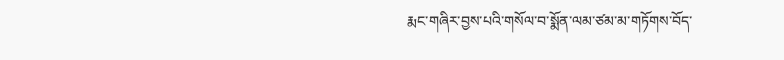རྨང་གཞིར་བྱས་པའི་གསོལ་བ་སྨོན་ལམ་ཙམ་མ་གཏོགས་བོད་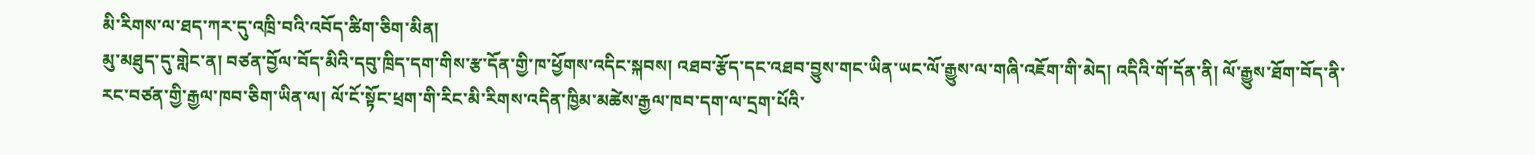མི་རིགས་ལ་ཐད་ཀར་དུ་འཁྲི་བའི་འབོད་ཚིག་ཅིག་མིན།
མུ་མཐུད་དུ་གླེང་ན། བཙན་བྱོལ་བོད་མིའི་དབུ་ཁྲིད་དག་གིས་རྩ་དོན་གྱི་ཁ་ཕྱོགས་འདིང་སྐབས། འཐབ་རྩོད་དང་འཐབ་བྱུས་གང་ཡིན་ཡང་ལོ་རྒྱུས་ལ་གཞི་འཇོག་གི་མེད། འདིའི་གོ་དོན་ནི། ལོ་རྒྱུས་ཐོག་བོད་ནི་རང་བཙན་གྱི་རྒྱལ་ཁབ་ཅིག་ཡིན་ལ། ལོ་ངོ་སྟོང་ཕྲག་གི་རིང་མི་རིགས་འདིན་ཁྱིམ་མཚེས་རྒྱལ་ཁབ་དག་ལ་དྲག་པོའི་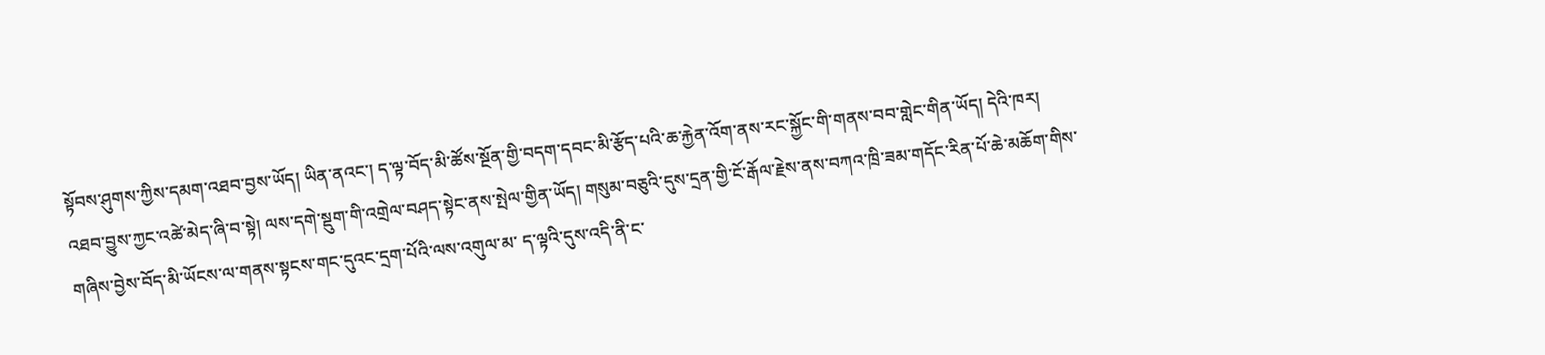སྟོབས་ཤུགས་ཀྱིས་དམག་འཐབ་བྱས་ཡོད། ཡིན་ནའང་། ད་ལྟ་བོད་མི་ཚོས་སྔོན་གྱི་བདག་དབང་མི་རྩོད་པའི་ཆ་རྐྱེན་འོག་ནས་རང་སྐྱོང་གི་གནས་བབ་གླེང་གིན་ཡོད། དེའི་ཁར། འཐབ་བྱུས་ཀྱང་འཚེ་མེད་ཞི་བ་སྟེ། ལས་དགེ་སྡུག་གི་འགྲེལ་བཤད་སྟེང་ནས་སྤེལ་གྱིན་ཡོད། གསུམ་བཅུའི་དུས་དྲན་གྱི་ངོ་རྒོལ་རྗེས་ནས་བཀའ་ཁྲི་ཟམ་གདོང་རིན་པོ་ཆེ་མཆོག་གིས་གཞིས་བྱེས་བོད་མི་ཡོངས་ལ་གནས་སྟངས་གང་དུའང་དྲག་པོའི་ལས་འགུལ་མ་ ད་ལྟའི་དུས་འདི་ནི་ང་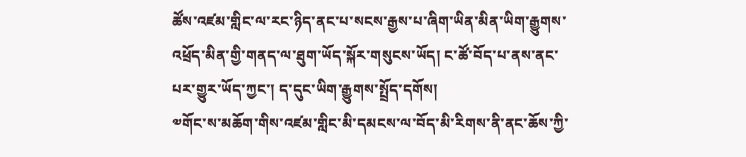ཚོས་འཛམ་གླིང་ལ་རང་ཉིད་ནང་པ་སངས་རྒྱས་པ་ཞིག་ཡིན་མིན་ཡིག་རྒྱུགས་འཕྲོད་མིན་གྱི་གནད་ལ་ཐུག་ཡོད་སྐོར་གསུངས་ཡོད། ང་ཚོ་བོད་པ་ནས་ནང་པར་གྱུར་ཡོད་ཀྱང་། ད་དུང་ཡིག་རྒྱུགས་སྤྲོད་དགོས།
༧གོང་ས་མཆོག་གིས་འཛམ་གླིང་མི་དམངས་ལ་བོད་མི་རིགས་ནི་ནང་ཆོས་ཀྱི་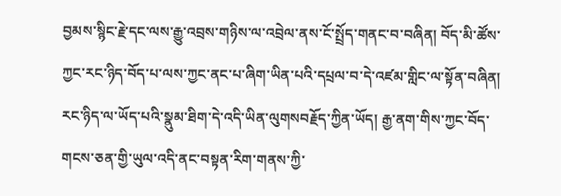བྱམས་སྙིང་རྗེ་དང་ལས་རྒྱུ་འབྲས་གཉིས་ལ་འབྲེལ་ནས་ངོ་སྤྲོད་གནང་བ་བཞིན། བོད་མི་ཚོས་ཀྱང་རང་ཉིད་བོད་པ་ལས་ཀྱང་ནང་པ་ཞིག་ཡིན་པའི་དཔྲལ་བ་དེ་འཛམ་གླིང་ལ་སྟོན་བཞིན། རང་ཉིད་ལ་ཡོད་པའི་སྣུམ་ཐིག་དེ་འདི་ཡིན་ལུགསབརྗོད་ཀྱིན་ཡོད། རྒྱ་ནག་གིས་ཀྱང་བོད་གངས་ཅན་གྱི་ཡུལ་འདི་ནང་བསྟན་རིག་གནས་ཀྱི་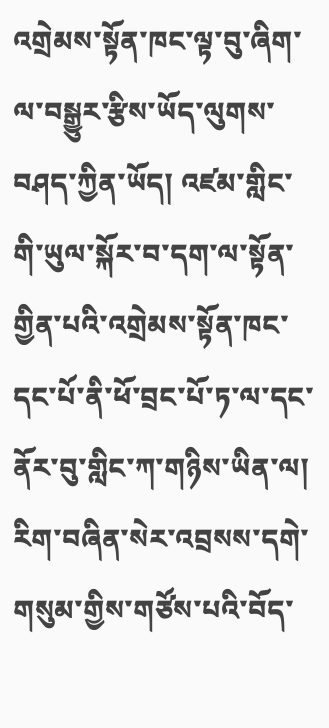འགྲེམས་སྟོན་ཁང་ལྟ་བུ་ཞིག་ལ་བསྒྱུར་རྩིས་ཡོད་ལུགས་བཤད་ཀྱིན་ཡོད། འཛམ་གླིང་གི་ཡུལ་སྐོར་བ་དག་ལ་སྟོན་གྱིན་པའི་འགྲེམས་སྟོན་ཁང་དང་པོ་ནི་ཕོ་བྲང་པོ་ཏ་ལ་དང་ནོར་བུ་གླིང་ཀ་གཉིས་ཡིན་ལ། རིག་བཞིན་སེར་འབྲསས་དགེ་གསུམ་གྱིས་གཙོས་པའི་བོད་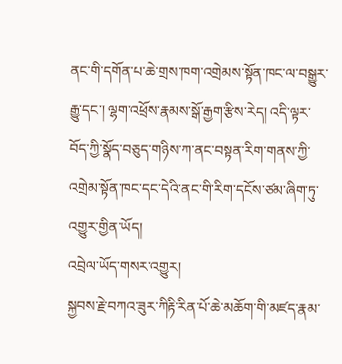ནང་གི་དགོན་པ་ཆེ་གྲས་ཁག་འགྲེམས་སྟོན་ཁང་ལ་བསྒྱུར་རྒྱུ་དང་། ལྷག་འཕྲོས་རྣམས་སྒོ་རྒྱག་རྩིས་རེད། འདི་ལྟར་བོད་ཀྱི་སྣོད་བཅུད་གཉིས་ཀ་ནང་བསྟན་རིག་གནས་ཀྱི་འགྲེམ་སྟོན་ཁང་དང་དེའི་ནང་གི་རིག་དངོས་ཙམ་ཞིག་ཏུ་འགྱུར་གྱིན་ཡོད།
འབྲེལ་ཡོད་གསར་འགྱུར།
སྐྱབས་རྗེ་བཀའ་ཟུར་ཀིརྟི་རིན་པོ་ཆེ་མཆོག་གི་མཛད་རྣམ་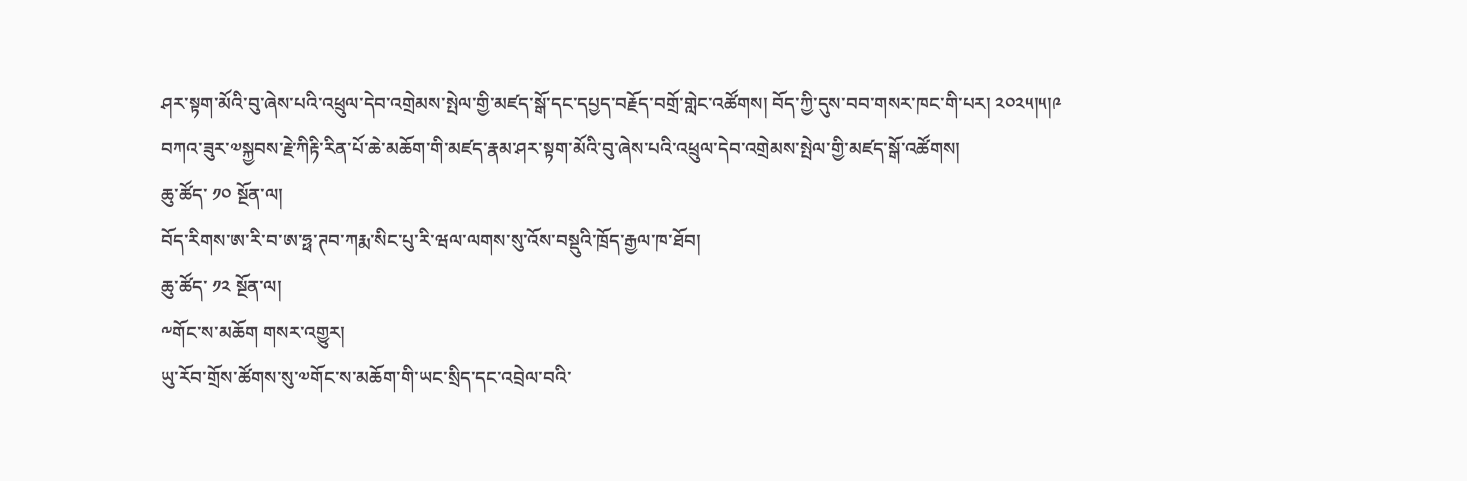ཤར་སྟག་མོའི་བུ་ཞེས་པའི་འཕྲུལ་དེབ་འགྲེམས་སྤེལ་གྱི་མཛད་སྒོ་དང་དཔྱད་བརྗོད་བགྲོ་གླེང་འཚོགས། བོད་ཀྱི་དུས་བབ་གསར་ཁང་གི་པར། ༢༠༢༥།༥།༩
བཀའ་ཟུར་༧སྐྱབས་རྗེ་ཀིརྟི་རིན་པོ་ཆེ་མཆོག་གི་མཛད་རྣམ་ཤར་སྟག་མོའི་བུ་ཞེས་པའི་འཕྲུལ་དེབ་འགྲེམས་སྤེལ་གྱི་མཛད་སྒོ་འཚོགས།
ཆུ་ཚོད་ ༡༠ སྔོན་ལ།
བོད་རིགས་ཨ་རི་བ་ཨ་ཧྥ་ཊབ་ཀརྨ་སིང་པུ་རི་ཝལ་ལགས་སུ་འོས་བསྡུའི་ཁྲོད་རྒྱལ་ཁ་ཐོབ།
ཆུ་ཚོད་ ༡༢ སྔོན་ལ།
༸གོང་ས་མཆོག གསར་འགྱུར།
ཡུ་རོབ་གྲོས་ཚོགས་སུ་༧གོང་ས་མཆོག་གི་ཡང་སྲིད་དང་འབྲེལ་བའི་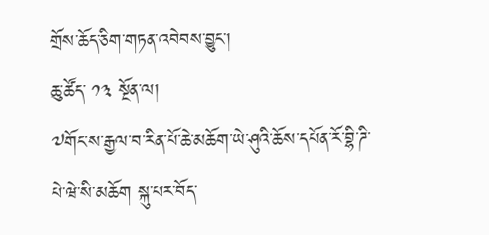གྲོས་ཆོད་ཅིག་གཏན་འབེབས་བྱུང་།
ཆུ་ཚོད་ ༡༣ སྔོན་ལ།
༧གོང་ས་རྒྱལ་བ་རིན་པོ་ཆེ་མཆོག་ཡེ་ཤུའི་ཆོས་དཔོན་རོ་བྷི་ཌི་པེ་ཝེ་སི་མཆོག སྐུ་པར་བོད་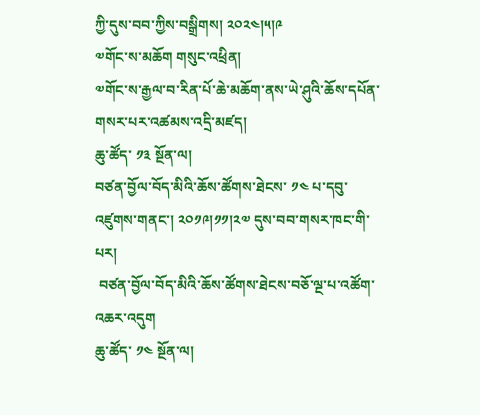ཀྱི་དུས་བབ་ཀྱིས་བསྒྲིགས། ༢༠༢༤།༥།༩
༧གོང་ས་མཆོག གསུང་འཕྲིན།
༧གོང་ས་རྒྱལ་བ་རིན་པོ་ཆེ་མཆོག་ནས་ཡེ་ཤུའི་ཆོས་དཔོན་གསར་པར་འཚམས་འདྲི་མཛད།
ཆུ་ཚོད་ ༡༣ སྔོན་ལ།
བཙན་བྱོལ་བོད་མིའི་ཆོས་ཚོགས་ཐེངས་ ༡༤ པ་དབུ་འཛུགས་གནང་། ༢༠༡༩།༡༡།༢༧ དུས་བབ་གསར་ཁང་གི་པར།
 བཙན་བྱོལ་བོད་མིའི་ཆོས་ཚོགས་ཐེངས་བཅོ་ལྔ་པ་འཚོག་འཆར་འདུག
ཆུ་ཚོད་ ༡༤ སྔོན་ལ།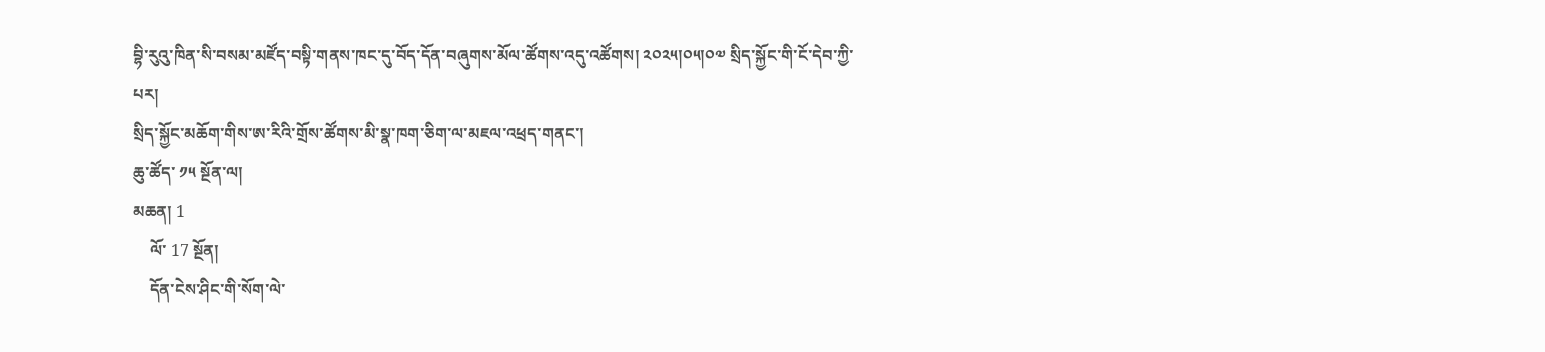བྷི་རུའུ་ཁིན་སི་བསམ་མཛོད་བསྟི་གནས་ཁང་དུ་བོད་དོན་བཞུགས་མོལ་ཚོགས་འདུ་འཚོགས། ༢༠༢༥།༠༥།༠༧ སྲིད་སྐྱོང་གི་ངོ་དེབ་ཀྱི་པར།
སྲིད་སྐྱོང་མཆོག་གིས་ཨ་རིའི་གྲོས་ཚོགས་མི་སྣ་ཁག་ཅིག་ལ་མཇལ་འཕྲད་གནང་།
ཆུ་ཚོད་ ༡༥ སྔོན་ལ།
མཆན། 1
    ལོ་ 17 སྔོན།
    དོན་ངེས་ཤིང་གི་སོག་ལེ་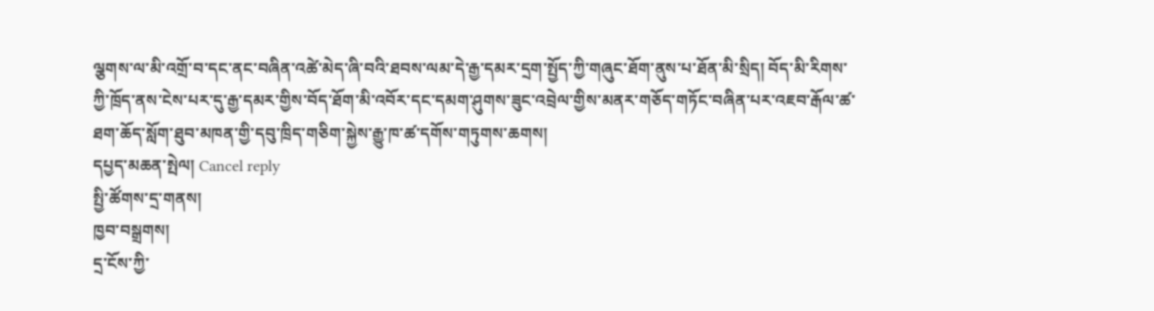ལྕགས་ལ་མི་འགྲོ་བ་དང་ནང་བཞིན་འཚེ་མེད་ཞི་བའི་ཐབས་ལམ་དེ་རྒྱ་དམར་དྲག་སྤྱོད་ཀྱི་གཞུང་ཐོག་ནུས་པ་ཐོན་མི་སྲིད། བོད་མི་རིགས་ཀྱི་ཁྲོད་ནས་ངེས་པར་དུ་རྒྱ་དམར་གྱིས་བོད་ཐོག་མི་འབོར་དང་དམག་ཤུགས་ཟུང་འབྲེལ་གྱིས་མནར་གཅོད་གཏོང་བཞིན་པར་འཇབ་རྒོལ་ཚ་ཐག་ཆོད་སློག་ཐུབ་མཁན་གྱི་དབུ་ཁྲིད་གཅིག་སྐྱེས་རྒྱུ་ཁ་ཚ་དགོས་གཏུགས་ཆགས།
དཔྱད་མཆན་སྤེལ། Cancel reply
སྤྱི་ཚོགས་དྲ་གནས།
ཁྱབ་བསྒྲགས།
དྲ་ངོས་ཀྱི་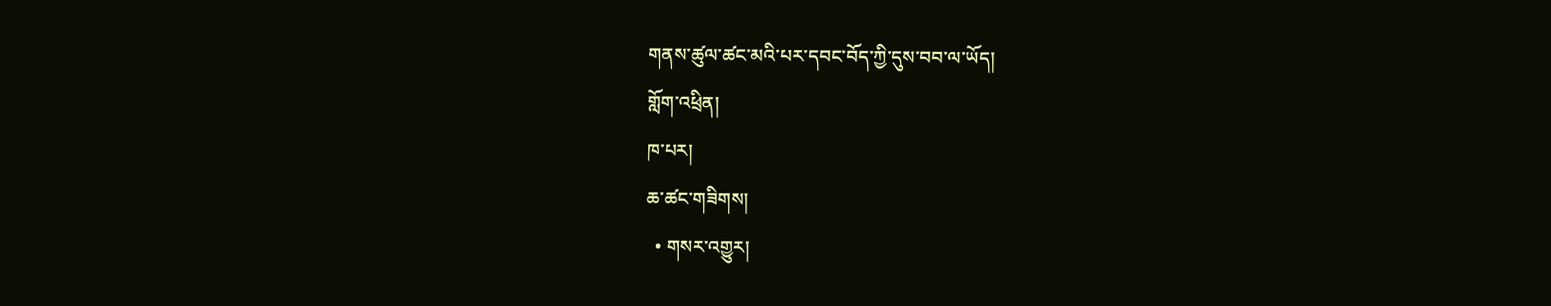གནས་ཚུལ་ཚང་མའི་པར་དབང་བོད་ཀྱི་དུས་བབ་ལ་ཡོད།
གློག་འཕྲིན།
ཁ་པར།
ཆ་ཚང་གཟིགས།
  • གསར་འགྱུར།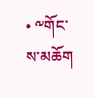• ༸གོང་ས་མཆོག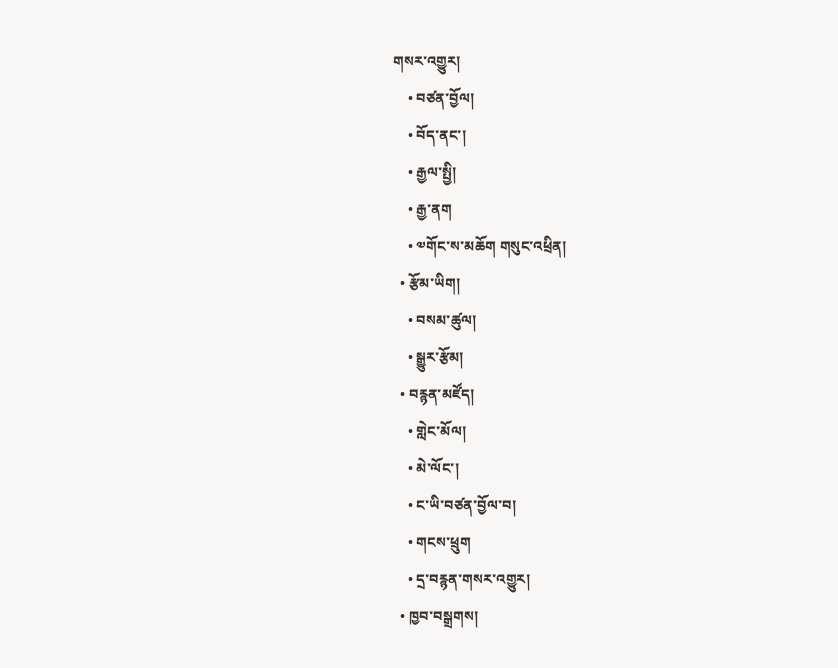གསར་འགྱུར།
    • བཙན་བྱོལ།
    • བོད་ནང་།
    • རྒྱལ་སྤྱི།
    • རྒྱ་ནག
    • ༧གོང་ས་མཆོག གསུང་འཕྲིན།
  • རྩོམ་ཡིག།
    • བསམ་ཚུལ།
    • སྒྱུར་རྩོམ།
  • བརྙན་མཛོད།
    • གླེང་མོལ།
    • མེ་ལོང་།
    • ང་ཡི་བཙན་བྱོལ་བ།
    • གངས་ཕྲུག
    • དྲ་བརྙན་གསར་འགྱུར།
  • ཁྱབ་བསྒྲགས།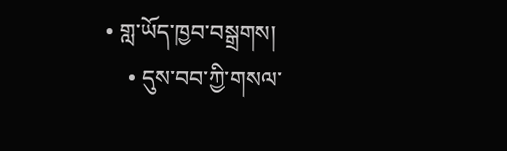• གླ་ཡོད་ཁྱབ་བསྒྲགས།
    • དུས་བབ་ཀྱི་གསལ་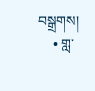བསྒྲགས།
    • གླ་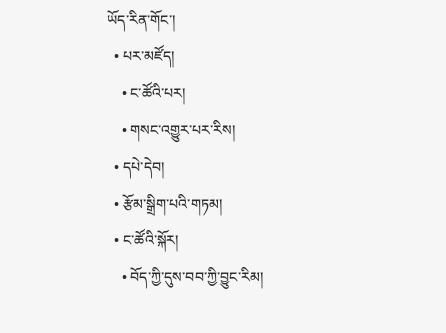ཡོད་རིན་གོང་།
  • པར་མཛོད།
    • ང་ཚོའི་པར།
    • གསང་འགྱུར་པར་རིས།
  • དཔེ་དེབ།
  • རྩོམ་སྒྲིག་པའི་གཏམ།
  • ང་ཚོའི་སྐོར།
    • བོད་ཀྱི་དུས་བབ་ཀྱི་བྱུང་རིམ།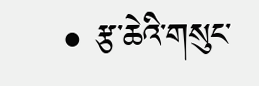• རྩ་ཆེའི་གསུང་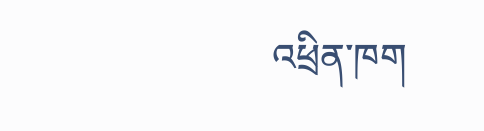འཕྲིན་ཁག